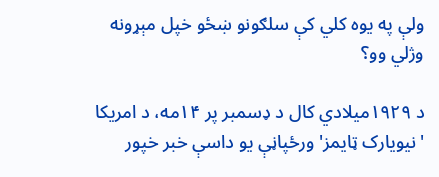ولې په یوه کلي کې سلګونو ښځو خپل مېړونه وژلي وو؟

د ۱۹۲۹میلادي کال د ډسمبر پر ۱۴مه، د امریکا 'نیویارک ټایمز' ورځپاڼې یو داسې خبر خپور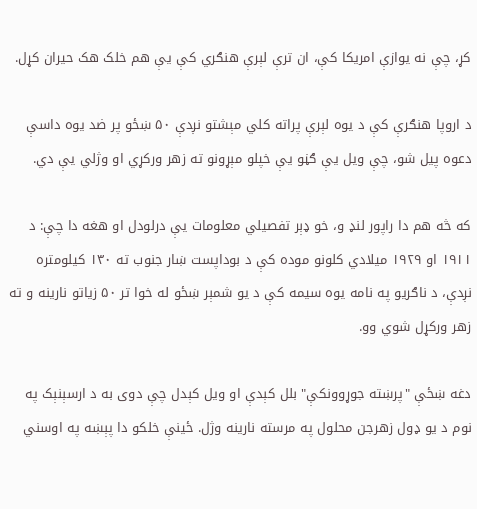کړ، چې نه یوازې امریکا کې، ان ترې لېرې هنګري کې یې هم خلک هک حیران کړل.

د اروپا هنګرې کې د یوه لېرې پراته کلي مېشتو نږدې ۵۰ ښځو پر ضد یوه داسې دعوه پیل شو، چې ویل یې ګڼو یې خپلو مېړونو ته زهر ورکړي او وژلي یې دي.

که څه هم دا راپور لنډ و، خو ډېر تفصیلي معلومات یې درلودل او هغه دا چې: د ۱۹۱۱ او ۱۹۲۹ میلادي کلونو موده کې د بوداپست ښار جنوب ته ۱۳۰ کیلومتره نږدې، د ناګریو په نامه یوه سیمه کې د یو شمېر ښځو له خوا تر ۵۰ زیاتو نارینه و ته زهر ورکړل شوي وو.

دغه ښځې "پرښته جوړوونکې" بلل کېدې او ویل کېدل چې دوی به د ارسېنېک په نوم د یو ډول زهرجن محلول په مرسته نارینه وژل. ځینې خلکو دا پېښه په اوسني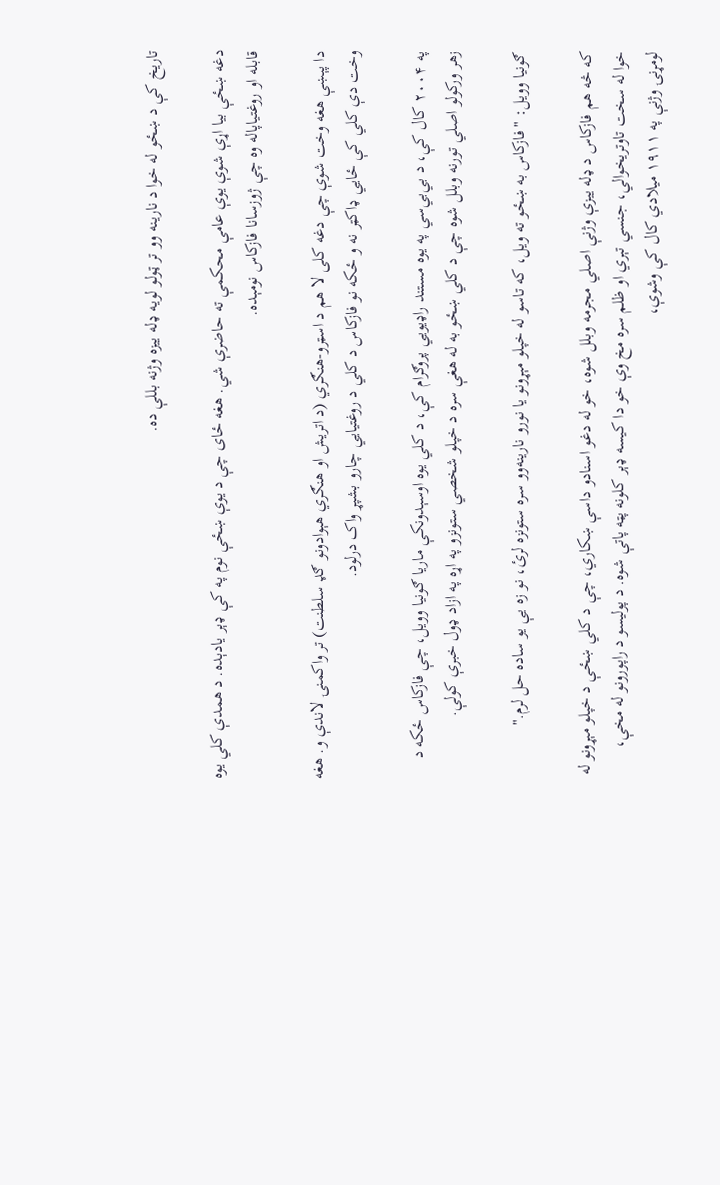تاریخ کې د ښځو له خوا د نارینه‌ وو تر ټولو لویه ډله‌ ییزه وژنه بللې ده.

دغه ښځې بیا اړې شوې یوې عامې محکمې ته حاضرې شي. هغه ځای چې د یوې ښځې نوم په کې ډېر یادېده. د همدې کلي یوه قابله او روغتیاپاله وه چې ژوزسانا فازکاس نومېده.

دا پېښې هغه وخت شوې چې دغه کلی لا هم د اسټرو-هنګري (د اتریش او هنګري هېوادونو ګډ سلطنت) تر واکمنۍ لاندې و. هغه وخت دې کلي کې ځايي ډاکټر نه و ځکه نو فازکاس د کلي د روغتیايي چارو بشپړ واک درلود.

په ۲۰۰۴ کال کې، د بي‌بي‌سي په یوه مستند راډیويي پروګرام کې، د کلي یوه اوسېدونکې ماریا ګونیا وویل، چې فازکاس ځکه د زهر ورکولو اصلي تورنه وبلل شوه چې د کلي ښځو به له هغې سره د خپلو شخصي ستونزو په اړه په ازاد ډول خبرې کولې.

ګونیا وویل: "فازکاس به ښځو ته ویل، که تاسو له خپلو مېړونو یا نورو نارینه‌وو سره ستونزه لرئ، نو زه یې یو ساده حل لرم."

که څه هم فازکاس د ډله ‌ییزې وژنې اصلي مجرمه وبلل شوه، خو له دغو اسنادو داسې ښکاري، چې د کلي ښځې د خپلو مېړونو له خوا له سخت تاوتریخوالي، جنسي تېري او ظلم سره مخ وې خو دا کیسه ډېر کلونه پټه پاتې شوه. د پولیسو د راپورونو له مخې، لومړنۍ وژنې په ۱۹۱۱ میلادي کال کې وشوې،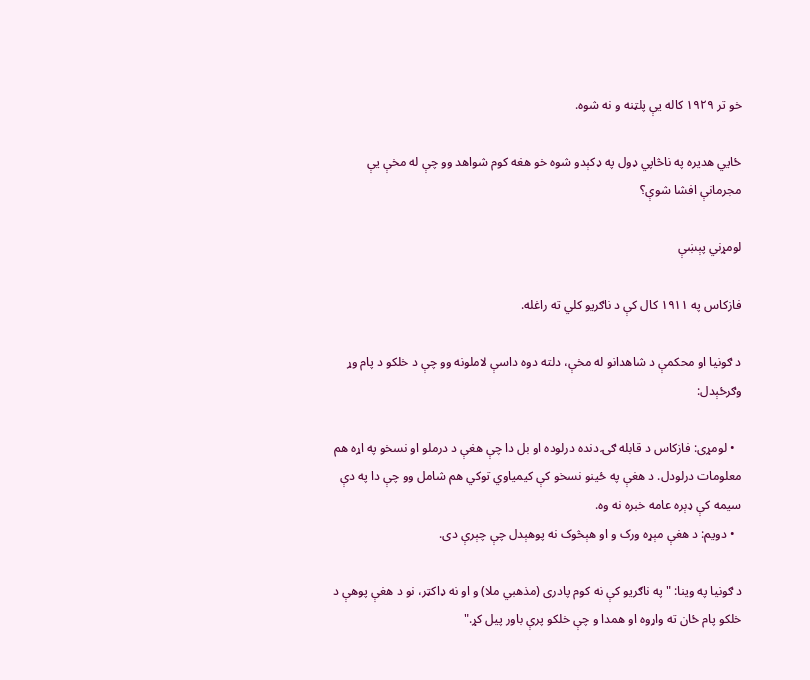خو تر ۱۹۲۹ کاله یې پلټنه و نه شوه.

ځايي هدیره په ناڅاپي ډول په ډکېدو شوه خو هغه کوم شواهد وو چې له مخې یې مجرمانې افشا شوې؟

لومړني پېښې

فازکاس په ۱۹۱۱ کال کې د ناګریو کلي ته راغله.

د ګونیا او محکمې د شاهدانو له مخې، دلته دوه داسې لاملونه وو چې د خلکو د پام وړ وګرځېدل:

  • لومړی: فازکاس د قابله ګۍ دنده درلوده او بل دا چې هغې د درملو او نسخو په اړه هم معلومات درلودل. د هغې په ځینو نسخو کې کیمیاوي توکي هم شامل وو چې دا په دې سیمه کې ډېره عامه خبره نه وه.
  • دویم: د هغې مېړه ورک و او هېڅوک نه پوهېدل چې چېرې دی.

د ګونیا په وینا: "په ناګریو کې نه کوم پادری (مذهبي ملا) و او نه ډاکټر، نو د هغې پوهې د خلکو پام ځان ته واړوه او همدا و چې خلکو پرې باور پیل کړ."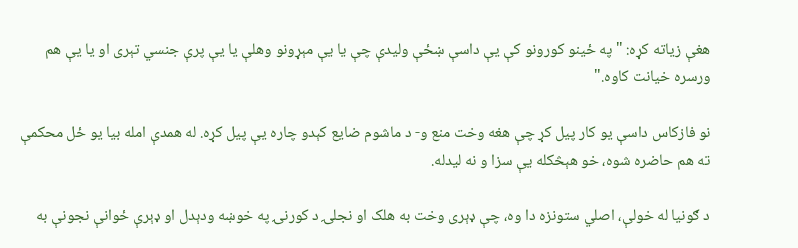هغې زیاته کړه: " په ځینو کورونو کې یې داسې ښځې ولیدې چې یا یې مېړونو وهلې یا یې پرې جنسي تېری او یا یې هم ورسره خیانت کاوه."

نو فازکاس داسې یو کار پیل کړ چې هغه وخت منع و- د ماشوم ضایع کېدو چاره یې پیل کړه. له همدې امله بیا یو ځل محکمې ته هم حاضره شوه، خو هېڅکله یې سزا و نه لیدله.

د ګونیا له خولې، اصلي ستونزه دا وه، چې ډېری وخت به هلک او نجلۍ د کورنۍ په خوښه ودېدل او ډېرې ځوانې نجونې به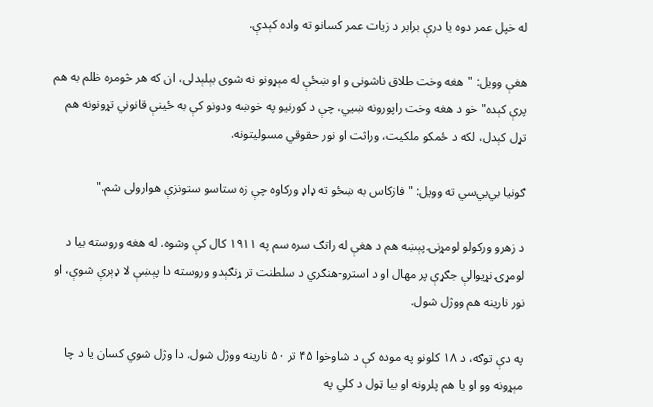له خپل عمر دوه یا درې برابر د زیات عمر کسانو ته واده کېدې.

هغې وویل: "هغه وخت طلاق ناشونی و او ښځې له مېړونو نه شوی بېلېدلی، ان که هر څومره ظلم به هم پرې کېده" خو د هغه وخت راپورونه ښيي، چې د کورنیو په خوښه ودونو کې به ځینې قانوني تړونونه هم تړل کېدل، لکه د ځمکو ملکیت، وراثت او نور حقوقي مسولیتونه.

ګونیا بي‌بي‌سي ته وویل: "فازکاس به ښځو ته ډاډ ورکاوه چې زه ستاسو ستونزې هوارولی شم."

د زهرو ورکولو لومړنۍ پېښه هم د هغې له راتګ سره سم په ۱۹۱۱ کال کې وشوه. له هغه وروسته بیا د لومړۍ نړیوالې جګړې پر مهال او د استرو-هنګري د سلطنت تر ړنګېدو وروسته دا پېښې لا ډېرې شوې، او نور نارینه هم ووژل شول.

په دې توګه، د ۱۸ کلونو په موده کې د شاوخوا ۴۵ تر ۵۰ نارینه ووژل شول. دا وژل شوي کسان یا د چا مېړونه وو او یا هم پلرونه او بیا ټول د کلي په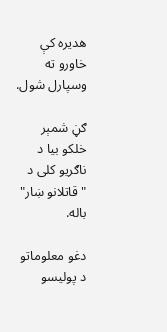هدیره کې خاورو ته وسپارل شول.

ګڼ شمېر خلکو بیا د ناګریو کلی د "قاتلانو ښار" باله.

دغو معلوماتو د پولیسو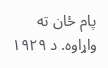پام ځان ته واړاوه. د ۱۹۲۹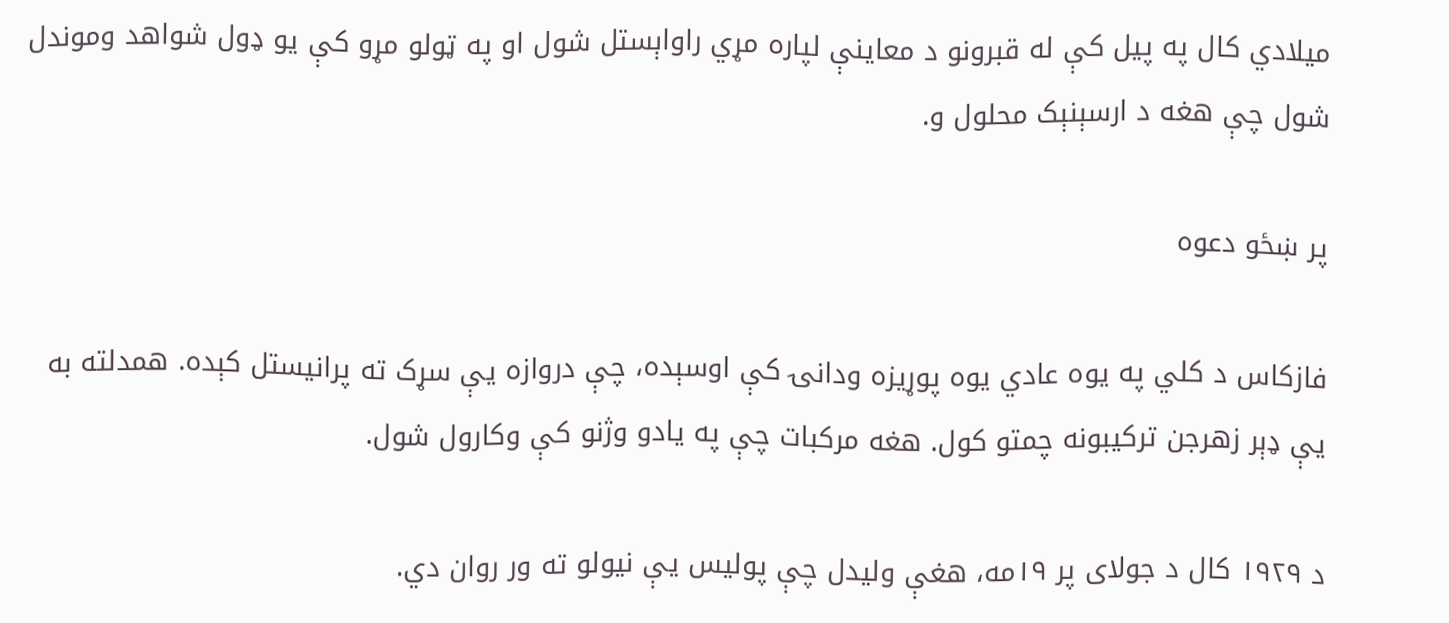میلادي کال په پیل کې له قبرونو د معاینې لپاره مړي راواېستل شول او په ټولو مړو کې یو ډول شواهد وموندل شول چې هغه د ارسېنېک محلول و.

پر ښځو دعوه

فازکاس د کلي په یوه عادي یوه پوړیزه ودانۍ کې اوسېده، چې دروازه یې سړک ته پرانیستل کېده. همدلته به یې ډېر زهرجن ترکیبونه چمتو کول. هغه مرکبات چې په یادو وژنو کې وکارول شول.

د ۱۹۲۹ کال د جولای پر ۱۹مه، هغې ولیدل چې پولیس یې نیولو ته ور روان دي.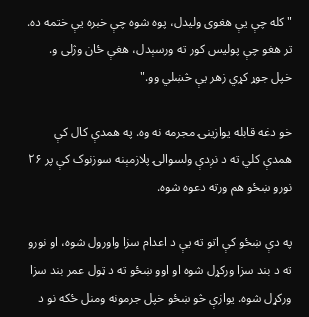"کله چې یې هغوی ولیدل، پوه شوه چې خبره یې ختمه ده. تر هغو چې پولیس کور ته ورسېدل، هغې ځان وژلی و. خپل جوړ کړي زهر یې څښلي وو."

خو دغه قابله یوازینۍ مجرمه نه وه. په همدې کال کې همدې کلي ته د نږدې ولسوالۍ پلازمېنه سوزنوک کې پر ۲۶ نورو ښځو هم ورته دعوه شوه.

په دې ښځو کې اتو ته یې د اعدام سزا واورول شوه، او نورو ته د بند سزا ورکړل شوه او اوو ښځو ته د ټول عمر بند سزا ورکړل شوه. یوازې څو ښځو خپل جرمونه ومنل ځکه نو د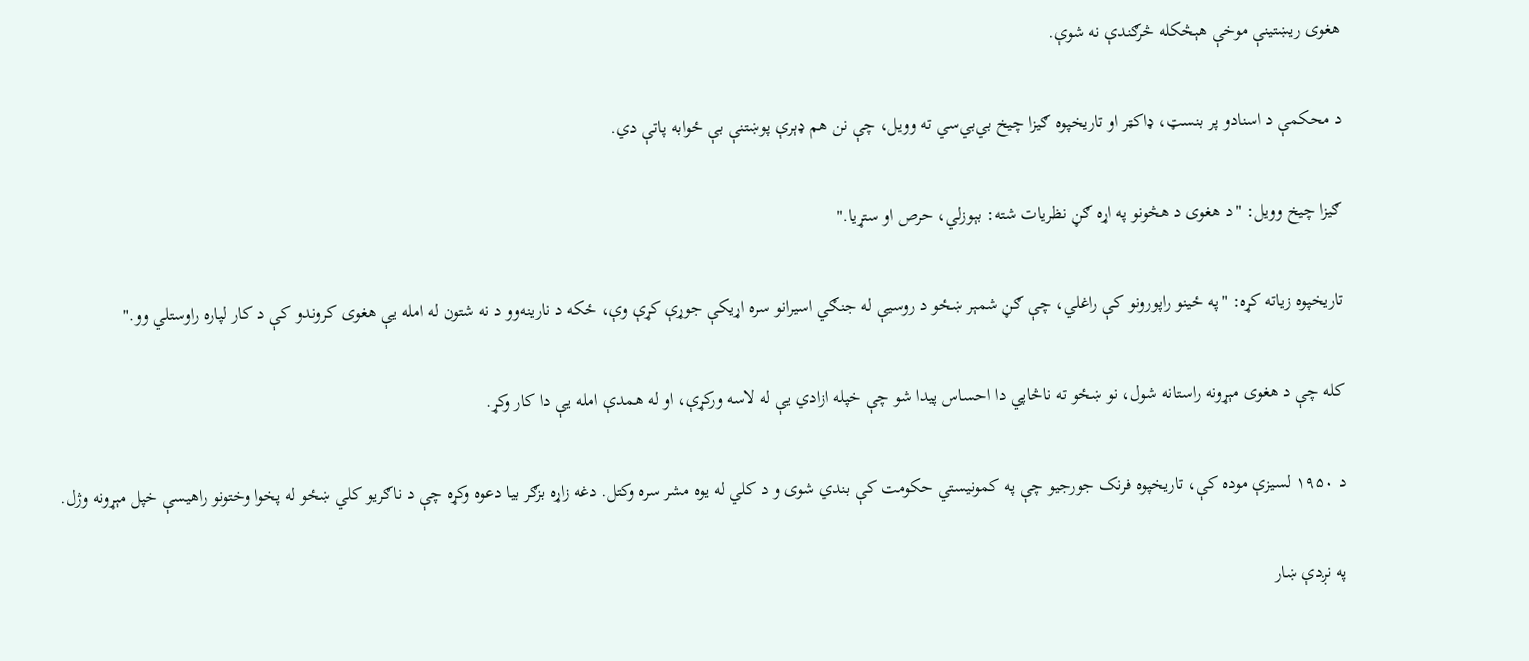هغوی ریښتینې موخې هېڅکله څرګندې نه شوې.

د محکمې د اسنادو پر بنسټ، ډاکټر او تاریخپوه ګیزا چیخ بي‌بي‌سي ته وویل، چې نن هم ډېرې پوښتنې بې ځوابه پاتې دي.

ګیزا چیخ وویل: "د هغوی د هڅونو په اړه ګڼ نظریات شته: بېوزلي، حرص او ستړیا."

تاریخپوه زیاته کړه: "په ځینو راپورونو کې راغلي، چې ګڼ شمېر ښځو د روسيې له جنګي اسیرانو سره اړیکې جوړې کړې وې، ځکه د نارینه‌‌وو د نه شتون له امله یې هغوی کروندو کې د کار لپاره راوستلي وو."

کله چې د هغوی مېړونه راستانه شول، نو ښځو ته ناڅاپي دا احساس پیدا شو چې خپله ازادي یې له لاسه ورکړې، او له همدې امله یې دا کار وکړ.

د ۱۹۵۰ لسیزې موده کې، تاریخپوه فرنک جورجیو چې په کمونیستي حکومت کې بندي شوی و د کلي له یوه مشر سره وکتل. دغه زاړه بزګر بیا دعوه وکړه چې د ناګریو کلي ښځو له پخوا وختونو راهیسې خپل مېړونه وژل.

په نږدې ښار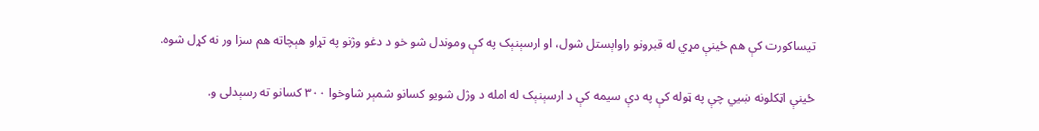تیساکورت کې هم ځینې مړي له قبرونو راواېستل شول، او ارسېنېک په کې وموندل شو خو د دغو وژنو په تړاو هېچاته هم سزا ور نه کړل شوه.

ځینې اټکلونه ښيي چې په ټوله کې په دې سیمه کې د ارسېنېک له امله د وژل شویو کسانو شمېر شاوخوا ۳۰۰ کسانو ته رسېدلی و.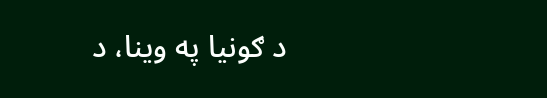د ګونیا په وینا، د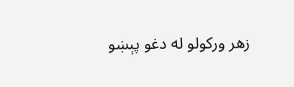زهر ورکولو له دغو پېښو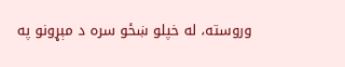وروسته، له خپلو ښځو سره د مېړونو په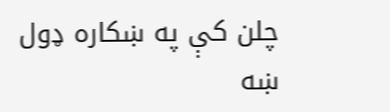چلن کې په ښکاره ډول ښه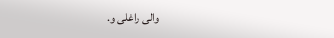والی راغلی و.